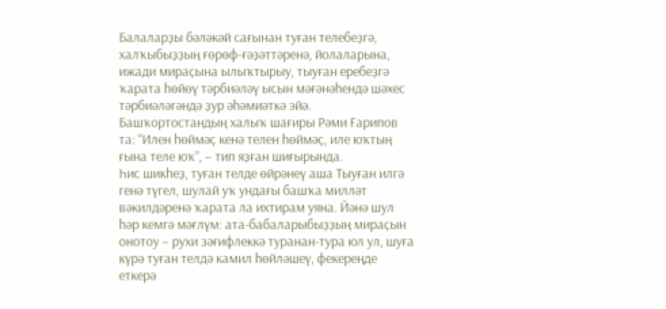Балаларҙы бәләкәй сағынан туған телебеҙгә, халҡыбыҙҙың ғөрөф-ғәҙәттәренә, йолаларына, ижади мираҫына ылыҡтырыу, тыуған еребеҙгә ҡарата һөйөү тәрбиәләү ысын мәғәнәһендә шәхес тәрбиәләгәндә ҙур әһәмиәткә эйә. Башҡортостандың халыҡ шағиры Рәми Ғарипов та: “Илен һөймәҫ кенә телен һөймәҫ, иле юҡтың ғына теле юҡ”, – тип яҙған шиғырында.
Һис шикһеҙ, туған телде өйрәнеү аша Тыуған илгә генә түгел, шулай уҡ ундағы башҡа милләт вәкилдәренә ҡарата ла ихтирам уяна. Йәнә шул һәр кемгә мәғлүм: ата-бабаларыбыҙҙың мираҫын онотоу – рухи зәғифлеккә туранан-тура юл ул, шуға күрә туған телдә камил һөйләшеү, фекереңде еткерә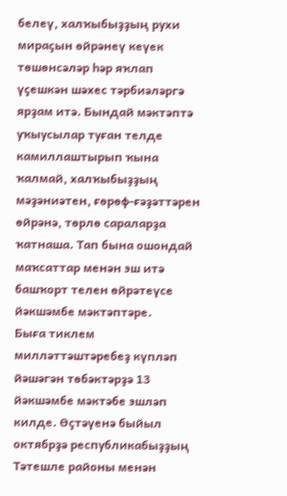белеү, халҡыбыҙҙың рухи мираҫын өйрәнеү кеүек төшөнсәләр һәр яҡлап үҫешкән шәхес тәрбиәләргә ярҙам итә. Бындай мәктәптә уҡыусылар туған телде камиллаштырып ҡына ҡалмай, халҡыбыҙҙың мәҙәниәтен, ғөрөф-ғәҙәттәрен өйрәнә, төрлө сараларҙа ҡатнаша. Тап бына ошондай маҡсаттар менән эш итә башҡорт телен өйрәтеүсе йәкшәмбе мәктәптәре.
Быға тиклем милләттәштәребеҙ күпләп йәшәгән төбәктәрҙә 13 йәкшәмбе мәктәбе эшләп килде. Өҫтәүенә быйыл октябрҙә республикабыҙҙың Тәтешле районы менән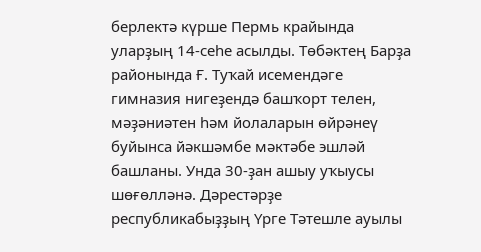берлектә күрше Пермь крайында уларҙың 14-сеһе асылды. Төбәктең Барҙа районында Ғ. Туҡай исемендәге гимназия нигеҙендә башҡорт телен, мәҙәниәтен һәм йолаларын өйрәнеү буйынса йәкшәмбе мәктәбе эшләй башланы. Унда 30-ҙан ашыу уҡыусы шөғөлләнә. Дәрестәрҙе республикабыҙҙың Үрге Тәтешле ауылы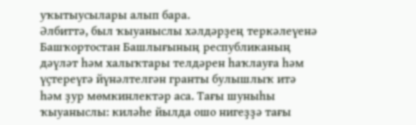уҡытыусылары алып бара.
Әлбиттә, был ҡыуаныслы хәлдәрҙең теркәлеүенә Башҡортостан Башлығының республиканың дәүләт һәм халыҡтары телдәрен һаҡлауға һәм үҫтереүгә йүнәлтелгән гранты булышлыҡ итә һәм ҙур мөмкинлектәр аса. Тағы шуныһы ҡыуаныслы: киләһе йылда ошо нигеҙҙә тағы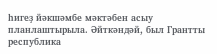һигеҙ йәкшәмбе мәктәбен асыу планлаштырыла. Әйткәндәй, был Грантты республика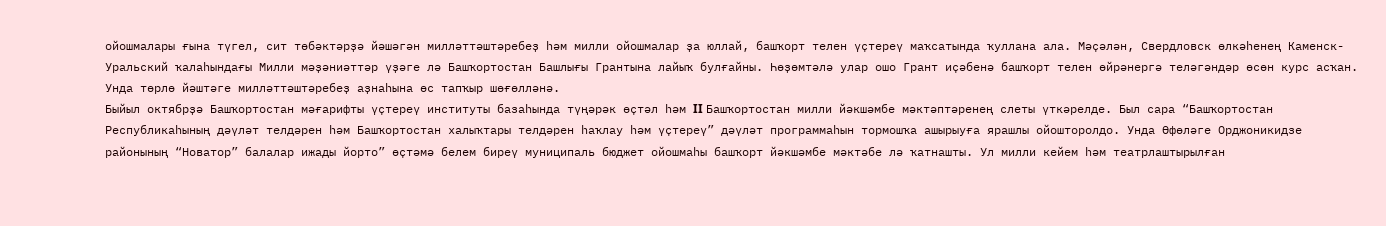ойошмалары ғына түгел, сит төбәктәрҙә йәшәгән милләттәштәребеҙ һәм милли ойошмалар ҙа юллай, башҡорт телен үҫтереү маҡсатында ҡуллана ала. Мәҫәлән, Свердловск өлкәһенең Каменск-Уральский ҡалаһындағы Милли мәҙәниәттәр үҙәге лә Башҡортостан Башлығы Грантына лайыҡ булғайны. Һөҙөмтәлә улар ошо Грант иҫәбенә башҡорт телен өйрәнергә теләгәндәр өсөн курс асҡан. Унда төрлө йәштәге милләттәштәребеҙ аҙнаһына өс тапҡыр шөғөлләнә.
Быйыл октябрҙә Башҡортостан мәғарифты үҫтереү институты базаһында түңәрәк өҫтәл һәм II Башҡортостан милли йәкшәмбе мәктәптәренең слеты үткәрелде. Был сара “Башҡортостан Республикаһының дәүләт телдәрен һәм Башҡортостан халыҡтары телдәрен һаҡлау һәм үҫтереү” дәүләт программаһын тормошҡа ашырыуға ярашлы ойошторолдо. Унда Өфөләге Орджоникидзе районының “Новатор” балалар ижады йорто” өҫтәмә белем биреү муниципаль бюджет ойошмаһы башҡорт йәкшәмбе мәктәбе лә ҡатнашты. Ул милли кейем һәм театрлаштырылған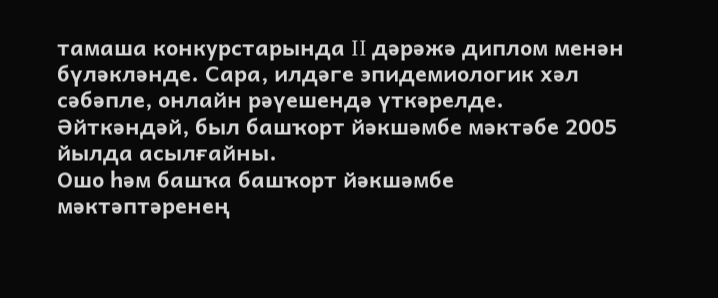тамаша конкурстарында II дәрәжә диплом менән бүләкләнде. Сара, илдәге эпидемиологик хәл сәбәпле, онлайн рәүешендә үткәрелде. Әйткәндәй, был башҡорт йәкшәмбе мәктәбе 2005 йылда асылғайны.
Ошо һәм башҡа башҡорт йәкшәмбе мәктәптәренең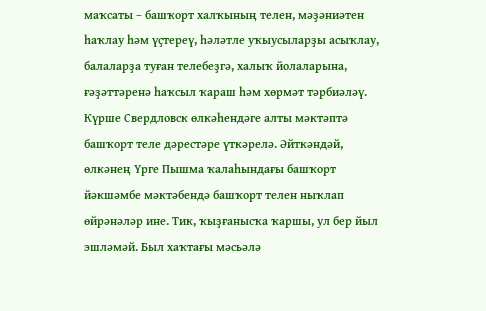маҡсаты – башҡорт халҡының телен, мәҙәниәтен һаҡлау һәм үҫтереү, һәләтле уҡыусыларҙы асыҡлау, балаларҙа туған телебеҙгә, халыҡ йолаларына, ғәҙәттәренә һаҡсыл ҡараш һәм хөрмәт тәрбиәләү.
Күрше Свердловск өлкәһендәге алты мәктәптә башҡорт теле дәрестәре үткәрелә. Әйткәндәй, өлкәнең Үрге Пышма ҡалаһындағы башҡорт йәкшәмбе мәктәбендә башҡорт телен ныҡлап өйрәнәләр ине. Тик, ҡыҙғанысҡа ҡаршы, ул бер йыл эшләмәй. Был хаҡтағы мәсьәлә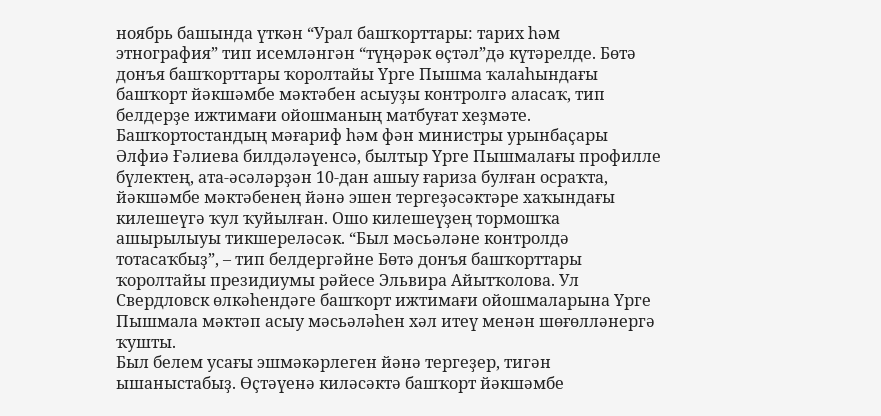ноябрь башында үткән “Урал башҡорттары: тарих һәм этнография” тип исемләнгән “түңәрәк өҫтәл”дә күтәрелде. Бөтә донъя башҡорттары ҡоролтайы Үрге Пышма ҡалаһындағы башҡорт йәкшәмбе мәктәбен асыуҙы контролгә аласаҡ, тип белдерҙе ижтимағи ойошманың матбуғат хеҙмәте.
Башҡортостандың мәғариф һәм фән министры урынбаҫары Әлфиә Ғәлиева билдәләүенсә, былтыр Үрге Пышмалағы профилле бүлектең, ата-әсәләрҙән 10-дан ашыу ғариза булған осраҡта, йәкшәмбе мәктәбенең йәнә эшен тергеҙәсәктәре хаҡындағы килешеүгә ҡул ҡуйылған. Ошо килешеүҙең тормошҡа ашырылыуы тикшереләсәк. “Был мәсьәләне контролдә тотасаҡбыҙ”, – тип белдергәйне Бөтә донъя башҡорттары ҡоролтайы президиумы рәйесе Эльвира Айытҡолова. Ул Свердловск өлкәһендәге башҡорт ижтимағи ойошмаларына Үрге Пышмала мәктәп асыу мәсьәләһен хәл итеү менән шөғөлләнергә ҡушты.
Был белем усағы эшмәкәрлеген йәнә тергеҙер, тигән ышаныстабыҙ. Өҫтәүенә киләсәктә башҡорт йәкшәмбе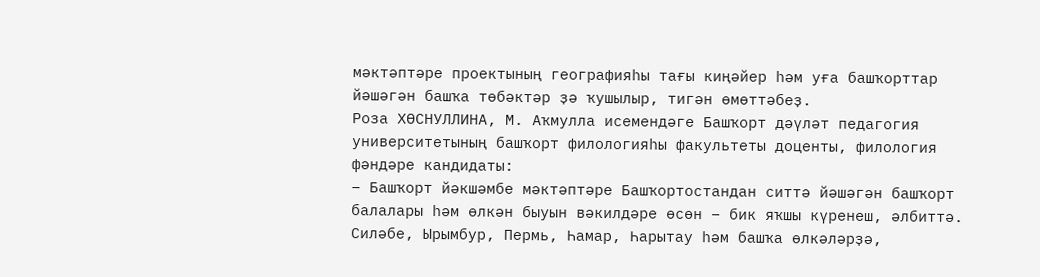мәктәптәре проектының географияһы тағы киңәйер һәм уға башҡорттар йәшәгән башҡа төбәктәр ҙә ҡушылыр, тигән өмөттәбеҙ.
Роза ХӨСНУЛЛИНА, М. Аҡмулла исемендәге Башҡорт дәүләт педагогия университетының башҡорт филологияһы факультеты доценты, филология фәндәре кандидаты:
– Башҡорт йәкшәмбе мәктәптәре Башҡортостандан ситтә йәшәгән башҡорт балалары һәм өлкән быуын вәкилдәре өсөн – бик яҡшы күренеш, әлбиттә. Силәбе, Ырымбур, Пермь, Һамар, Һарытау һәм башҡа өлкәләрҙә,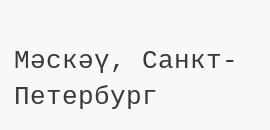Мәскәү, Санкт-Петербург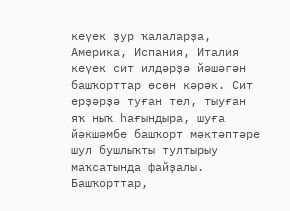кеүек ҙур ҡалаларҙа, Америка, Испания, Италия кеүек сит илдәрҙә йәшәгән башҡорттар өсөн кәрәк. Сит ерҙәрҙә туған тел, тыуған яҡ ныҡ һағындыра, шуға йәкшәмбе башҡорт мәктәптәре шул бушлыҡты тултырыу маҡсатында файҙалы.
Башҡорттар,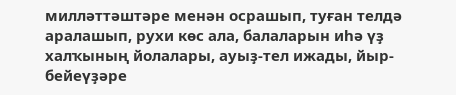милләттәштәре менән осрашып, туған телдә аралашып, рухи көс ала, балаларын иһә үҙ халҡының йолалары, ауыҙ-тел ижады, йыр-бейеүҙәре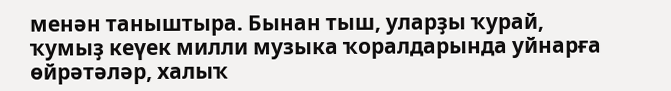менән таныштыра. Бынан тыш, уларҙы ҡурай, ҡумыҙ кеүек милли музыка ҡоралдарында уйнарға өйрәтәләр, халыҡ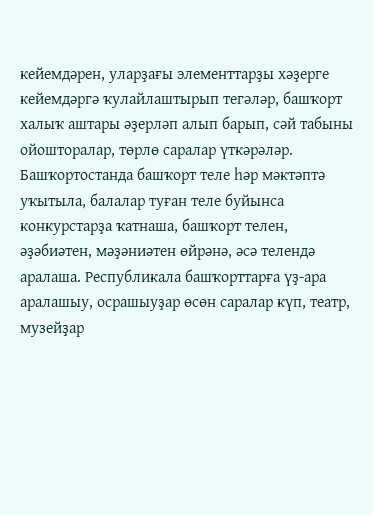кейемдәрен, уларҙағы элементтарҙы хәҙерге кейемдәргә ҡулайлаштырып тегәләр, башҡорт халыҡ аштары әҙерләп алып барып, сәй табыны ойошторалар, төрлө саралар үткәрәләр.
Башҡортостанда башҡорт теле һәр мәктәптә уҡытыла, балалар туған теле буйынса конкурстарҙа ҡатнаша, башҡорт телен, әҙәбиәтен, мәҙәниәтен өйрәнә, әсә телендә аралаша. Республикала башҡорттарға үҙ-ара аралашыу, осрашыуҙар өсөн саралар күп, театр, музейҙар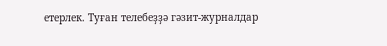етерлек. Туған телебеҙҙә гәзит-журналдар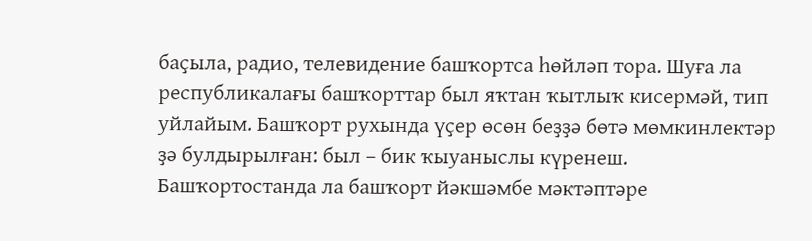баҫыла, радио, телевидение башҡортса һөйләп тора. Шуға ла республикалағы башҡорттар был яҡтан ҡытлыҡ кисермәй, тип уйлайым. Башҡорт рухында үҫер өсөн беҙҙә бөтә мөмкинлектәр ҙә булдырылған: был – бик ҡыуаныслы күренеш. Башҡортостанда ла башҡорт йәкшәмбе мәктәптәре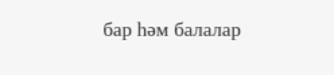бар һәм балалар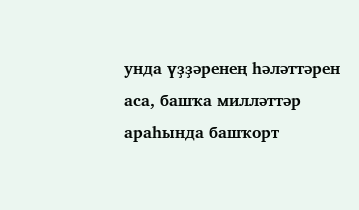унда үҙҙәренең һәләттәрен аса, башҡа милләттәр араһында башҡорт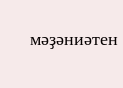мәҙәниәтен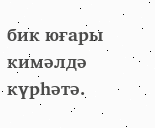бик юғары кимәлдә күрһәтә.